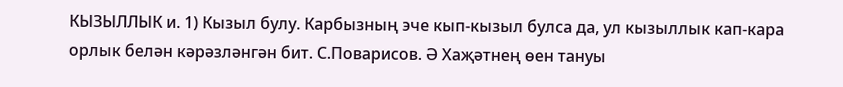КЫЗЫЛЛЫК и. 1) Кызыл булу. Карбызның эче кып-кызыл булса да, ул кызыллык кап-кара орлык белән кәрәзләнгән бит. С.Поварисов. Ә Хаҗәтнең өен тануы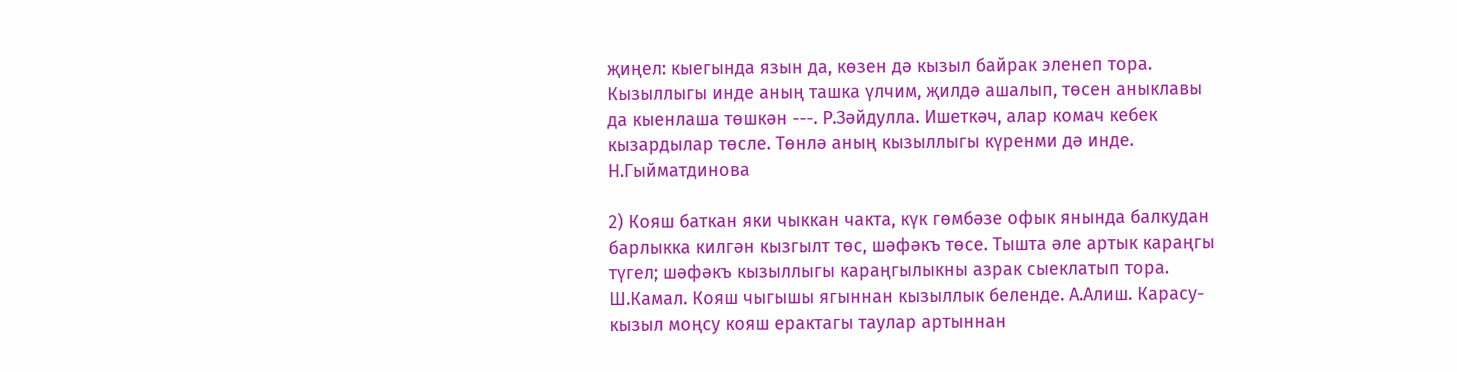җиңел: кыегында язын да, көзен дә кызыл байрак эленеп тора. Кызыллыгы инде аның ташка үлчим, җилдә ашалып, төсен аныклавы да кыенлаша төшкән ---. Р.Зәйдулла. Ишеткәч, алар комач кебек кызардылар төсле. Төнлә аның кызыллыгы күренми дә инде. Н.Гыйматдинова

2) Кояш баткан яки чыккан чакта, күк гөмбәзе офык янында балкудан барлыкка килгән кызгылт төс, шәфәкъ төсе. Тышта әле артык караңгы түгел; шәфәкъ кызыллыгы караңгылыкны азрак сыеклатып тора. Ш.Камал. Кояш чыгышы ягыннан кызыллык беленде. А.Алиш. Карасу-кызыл моңсу кояш ерактагы таулар артыннан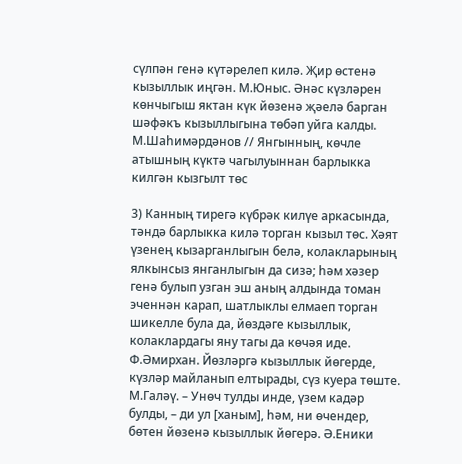сүлпән генә күтәрелеп килә. Җир өстенә кызыллык иңгән. М.Юныс. Әнәс күзләрен көнчыгыш яктан күк йөзенә җәелә барган шәфәкъ кызыллыгына төбәп уйга калды. М.Шаһимәрдәнов // Янгынның, көчле атышның күктә чагылуыннан барлыкка килгән кызгылт төс

3) Канның тирегә күбрәк килүе аркасында, тәндә барлыкка килә торган кызыл төс. Хәят үзенең кызарганлыгын белә, колакларының ялкынсыз янганлыгын да сизә; һәм хәзер генә булып узган эш аның алдында томан эченнән карап, шатлыклы елмаеп торган шикелле була да, йөздәге кызыллык, колаклардагы яну тагы да көчәя иде. Ф.Әмирхан. Йөзләргә кызыллык йөгерде, күзләр майланып елтырады, сүз куера төште. М.Галәү. – Унөч тулды инде, үзем кадәр булды, – ди ул [ханым], һәм, ни өчендер, бөтен йөзенә кызыллык йөгерә. Ә.Еники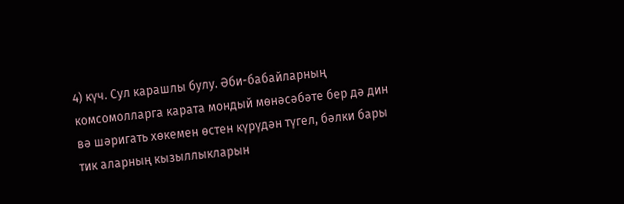4) күч. Сул карашлы булу. Әби-бабайларның комсомолларга карата мондый мөнәсәбәте бер дә дин вә шәригать хөкемен өстен күрүдән түгел, бәлки бары тик аларның кызыллыкларын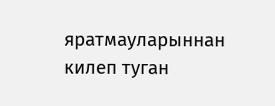яратмауларыннан килеп туган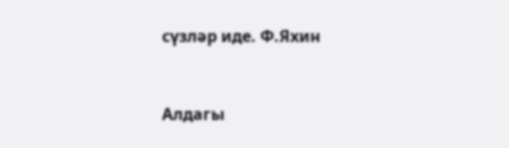сүзләр иде. Ф.Яхин



Алдагы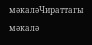мәкаләЧираттагы мәкалә